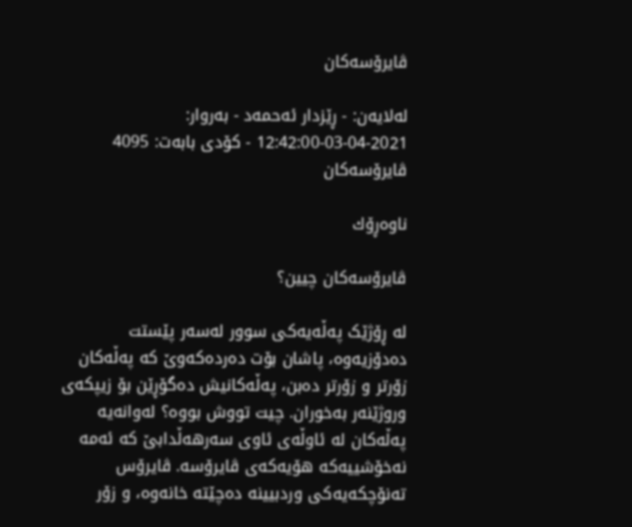ڤایرۆسەکان

له‌لایه‌ن: - ڕێزدار ئەحمەد - به‌روار: 2021-04-03-12:42:00 - کۆدی بابەت: 4095
ڤایرۆسەکان

ناوه‌ڕۆك

ڤایرۆسەکان چیین؟

لە ڕۆژێک پەڵەیەکی سوور لەسەر پێستت دەدۆزیەوە، پاشان بۆت دەردەکەوێ کە پەڵەکان زۆرتر و زۆرتر دەبن، پەڵەکانیش دەگۆڕێن بۆ زیپکەی وروژێنەر بەخوران. چیت تووش بووە؟ لەوانەیە پەڵەکان لە ئاوڵەی ئاوی سەرهەڵدابێ کە ئەمە نەخۆشییەکە هۆیەکەی ڤایرۆسە. ڤایرۆس تەنۆچکەیەکی وردبیینە دەچێتە خانەوە، و زۆر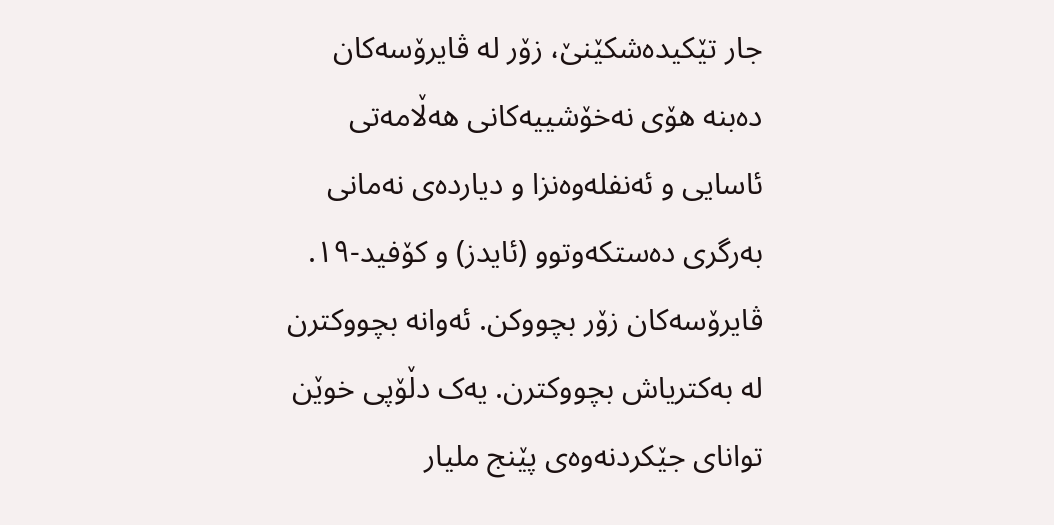جار تێکیدەشکێنێ، زۆر لە ڤایرۆسەکان دەبنە هۆی نەخۆشییەکانی هەڵامەتی ئاسایی و ئەنفلەوەنزا و دیاردەی نەمانی بەرگری دەستکەوتوو (ئایدز) و کۆفید-١٩.  ڤایرۆسەکان زۆر بچووکن. ئەوانە بچووکترن لە بەکتریاش بچووکترن. یەک دڵۆپی خوێن توانای جێکردنەوەی پێنج ملیار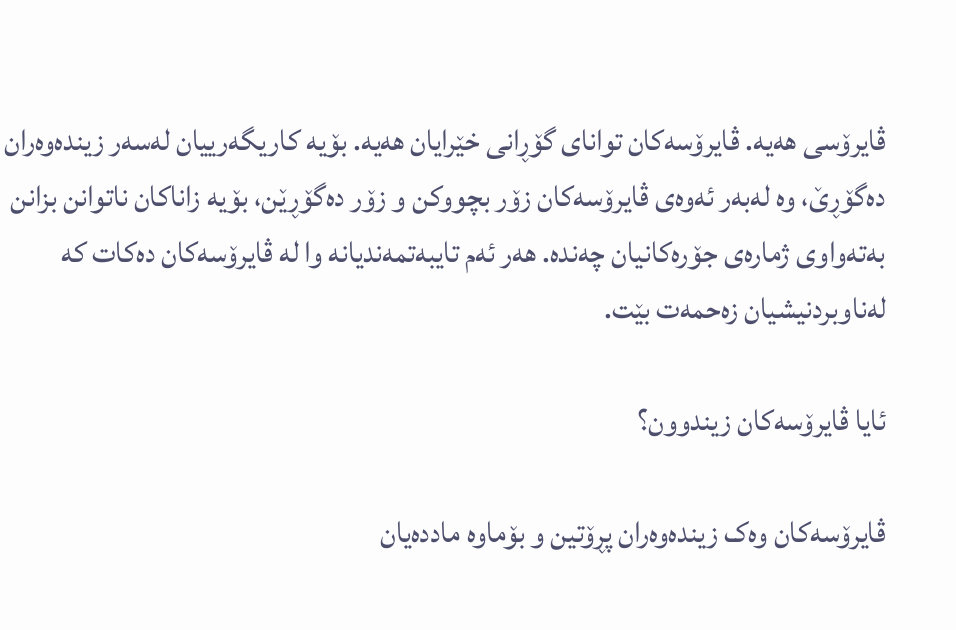ڤایرۆسی هەیە. ڤایرۆسەکان توانای گۆڕانی خێرایان هەیە. بۆیە کاریگەرییان لەسەر زیندەوەران دەگۆڕێ، وە لەبەر ئەوەی ڤایرۆسەکان زۆر بچووکن و زۆر دەگۆڕێن، بۆیە زاناکان ناتوانن بزانن بەتەواوی ژمارەی جۆرەکانیان چەندە. هەر ئەم تایبەتمەندیانە وا لە ڤایرۆسەکان دەکات کە لەناوبردنیشیان زەحمەت بێت.

ئایا ڤایرۆسەکان زیندوون؟

ڤایرۆسەکان وەک زیندەوەران پڕۆتین و بۆماوە ماددەیان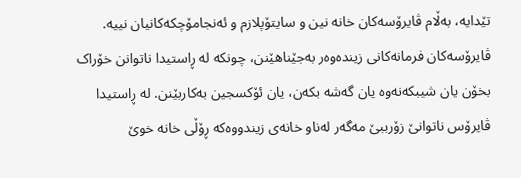تێدایە، بەڵام ڤایرۆسەکان خانە نین و سایتۆپلازم و ئەنجامۆچکەکانیان نییە. ڤایرۆسەکان فرمانەکانی زیندەوەر بەجێناهێنن، چونکە لە ڕاستیدا ناتوانن خۆراک بخۆن یان شیبکەنەوە یان گەشە بکەن، یان ئۆکسجین بەکاربێنن. لە ڕاستیدا ڤایرۆس ناتوانێ زۆرببێ مەگەر لەناو خانەی زیندووەکە ڕۆڵی خانە خوێ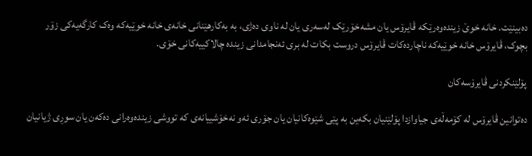دەبینێت. خانە خوێ زیندەوەرێکە ڤایرۆس یان مشەخۆرێک لەسەری یان لە ناوی دەژی، بە بەکارهێنانی خانەی خانە خوێیەکە وەک کارگەیەکی زۆر بچوک، ڤایرۆس خانە خوێیەکە ناچاردەکات ڤایرۆس دروست بکات لە بری ئەنجامدانی زیندە چالاکییەکانی خۆی.

پۆلێنکردنی ڤایرۆسەکان

دەتوانین ڤایرۆس لە کۆمەڵەی جیاوازدا پۆلێنیان بکەین بە پێی شێوەکانیان یان جۆری ئەو نەخۆشییانەی کە تووشی زیندەوەرانی دەکەن یان سوڕی ژیانیان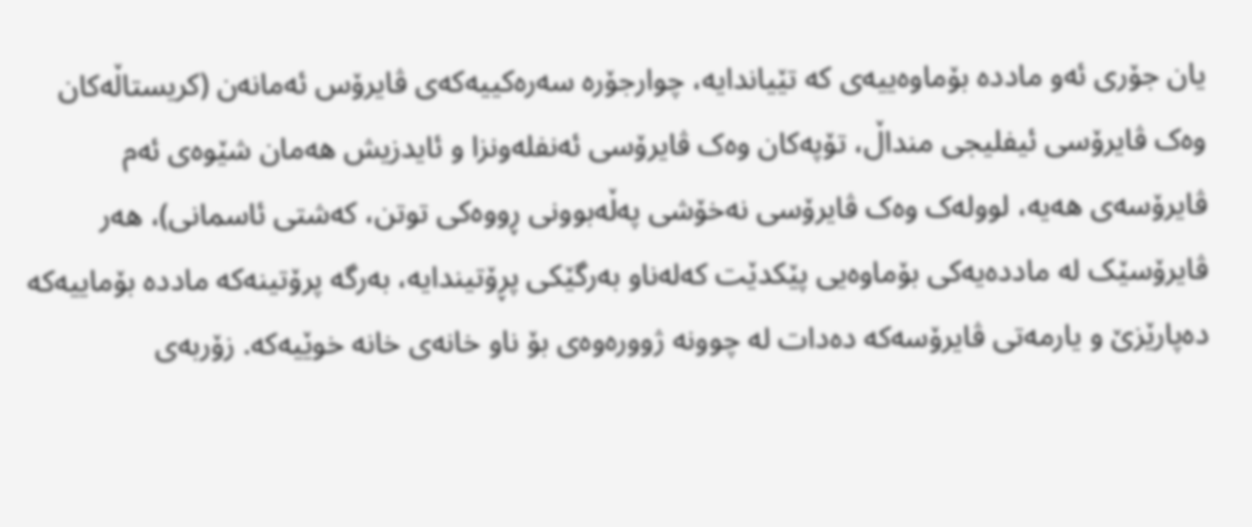یان جۆری ئەو ماددە بۆماوەییەی کە تێیاندایە، چوارجۆرە سەرەکییەکەی ڤایرۆس ئەمانەن (کریستاڵەکان وەک ڤایرۆسی ئیفلیجی منداڵ، تۆپەکان وەک ڤایرۆسی ئەنفلەونزا و ئایدزیش هەمان شێوەی ئەم ڤایرۆسەی هەیە، لوولەک وەک ڤایرۆسی نەخۆشی پەڵەبوونی ڕووەکی توتن، کەشتی ئاسمانی)، هەر ڤایرۆسێک لە ماددەیەکی بۆماوەیی پێکدێت کەلەناو بەرگێکی پڕۆتیندایە، بەرگە پرۆتینەکە ماددە بۆماییەکە دەپارێزێ و یارمەتی ڤایرۆسەکە دەدات لە چوونە ژوورەوەی بۆ ناو خانەی خانە خوێیەکە. زۆربەی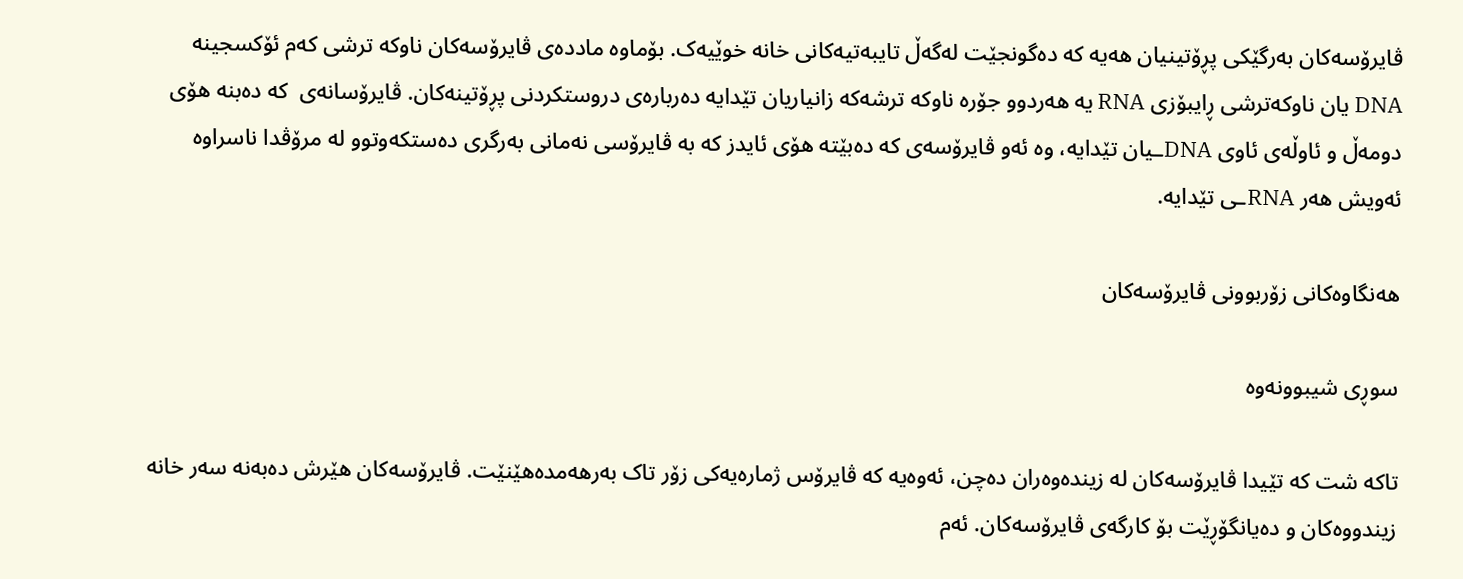ڤایرۆسەکان بەرگێکی پڕۆتینیان هەیە کە دەگونجێت لەگەڵ تایبەتیەکانی خانە خوێیەک. بۆماوە ماددەی ڤایرۆسەکان ناوکە ترشی کەم ئۆکسجینە DNA یان ناوکەترشی ڕایبۆزی RNA یە هەردوو جۆرە ناوکە ترشەکە زانیاریان تێدایە دەربارەی دروستکردنی پڕۆتینەکان. ڤایرۆسانەی  کە دەبنە هۆی دومەڵ و ئاوڵەی ئاوی DNAـیان تێدایە، وە ئەو ڤایرۆسەی کە دەبێتە هۆی ئایدز کە بە ڤایرۆسی نەمانی بەرگری دەستکەوتوو لە مرۆڤدا ناسراوە ئەویش هەر RNAـی تێدایە.

هەنگاوەکانی زۆربوونی ڤایرۆسەکان

سوڕی شیبوونەوە

تاکە شت کە تێیدا ڤایرۆسەکان لە زیندەوەران دەچن، ئەوەیە کە ڤایرۆس ژمارەیەکی زۆر تاک بەرهەمدەهێنێت. ڤایرۆسەکان هێرش دەبەنە سەر خانە زیندووەکان و دەیانگۆڕێت بۆ کارگەی ڤایرۆسەکان. ئەم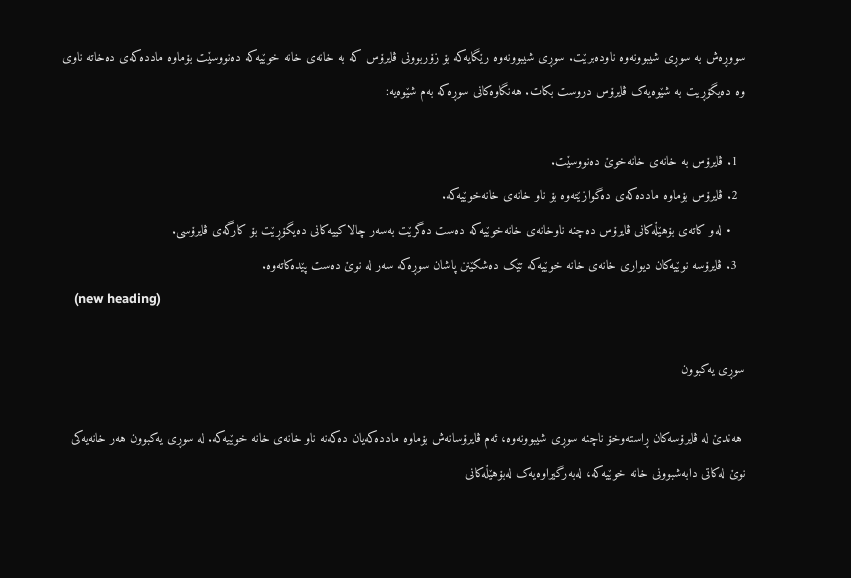سووڕەش بە سوڕی شیبوونەوە ناودەبرێت. سوڕی شیبوونەوە رێگایەکە بۆ زۆربوونی ڤایرۆس کە بە خانەی خانە خوێیەکە دەنووسێت بۆماوە ماددەکەی دەخاتە ناوی وە دەیگۆڕیت بە شێوەیەک ڤایرۆس دروست بکات. هەنگاوەکانی سوڕەکە بەم شێوەیە:

  1. ڤایرۆس بە خانەی خانەخوێ دەنووسێت.
  2. ڤایرۆس بۆماوە ماددەکەی دەگوازێتەوە بۆ ناو خانەی خانەخوێیەکە.
    • لەو کاتەی بۆ‌هێڵەکانی ڤایرۆس دەچنە ناوخانەی خانەخوێیەکە دەست دەگرێت بەسەر چالاکییەکانی دەیگۆڕێت بۆ کارگەی ڤایرۆسی.
  3. ڤایرۆسە نوێیەکان دیواری خانەی خانە خوێیەکە تێک دەشکێنن پاشان سوڕەکە سەر لە نوێ دەست پێدەکاتەوە.
    (new heading)

سوڕی یەکبوون

 هەندێ لە ڤایرۆسەکان ڕاستەوخۆ ناچنە سوڕی شیبوونەوە، ئەم ڤایرۆسانەش بۆماوە ماددەکەیان دەکەنە ناو خانەی خانە خوێیەکە. لە سوڕی یەکبوون هەر خانەیەکی نوێ لەکاتی دابەشبوونی خانە خوێیەکە، لەبەرگیراوەیەک لەبۆهێڵەکانی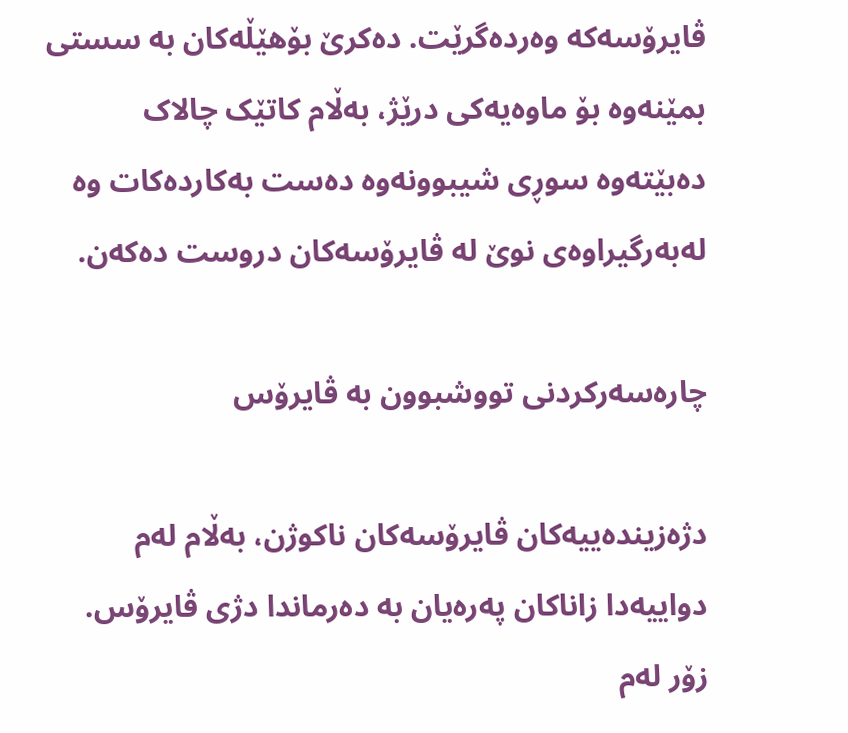ڤایرۆسەکە وەردەگرێت. دەکرێ بۆهێڵەکان بە سستی بمێنەوە بۆ ماوەیەکی درێژ، بەڵام کاتێک چالاک دەبێتەوە سوڕی شیبوونەوە دەست بەکاردەکات وە لەبەرگیراوەی نوێ لە ڤایرۆسەکان دروست دەکەن.

چارەسەرکردنی تووشبوون بە ڤایرۆس

دژەزیندەییەکان ڤایرۆسەکان ناکوژن، بەڵام لەم دواییەدا زاناکان پەرەیان بە دەرماندا دژی ڤایرۆس. زۆر لەم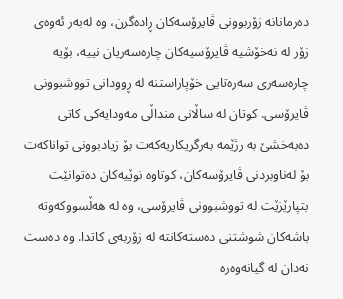دەرمانانە زۆربوونی ڤایرۆسەکان ڕادەگرن، وە لەبەر ئەوەی زۆر لە نەخۆشیە ڤایرۆسیەکان چارەسەریان نییە، بۆیە چارەسەری سەرەتایی خۆپاراستنە لە ڕوودانی تووشبوونی ڤایرۆسی. کوتان لە ساڵانی منداڵی مەودایەکی کاتی دەبەخشێ بە رژێمە بەرگریکاریەکەت بۆ زیادبوونی تواناکەت بۆ لەناوبردنی ڤایرۆسەکان، کوتاوە نوێیەکان دەتوانێت بتپارێزێت لە تووشبوونی ڤایرۆسی، وە لە هەڵسووکەوتە باشەکان شوشتنی دەستەکانتە لە زۆربەی کاتدا. وە دەست نەدان لە گیانەوەرە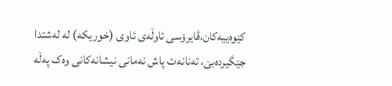كێوەییەکان،ڤایرۆسی ئاوڵەی ئاوی (خوریکە) لە لەشتدا جێگیردەبێ، تەنانەت پاش نەمانی نیشانەکانی وەک پەڵە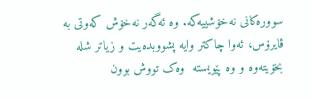سوورەکانی نەخۆشییەکە. وە ئەگەر نەخۆش کەوتی بە ڤایرۆس، ئەوا چاکتر وایە پشووبدەیت و زیاتر شلە بخۆیتەوە و وە پێویستە  وەک تووش بوون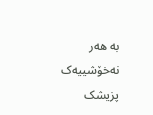بە هەر نەخۆشییەک پزیشک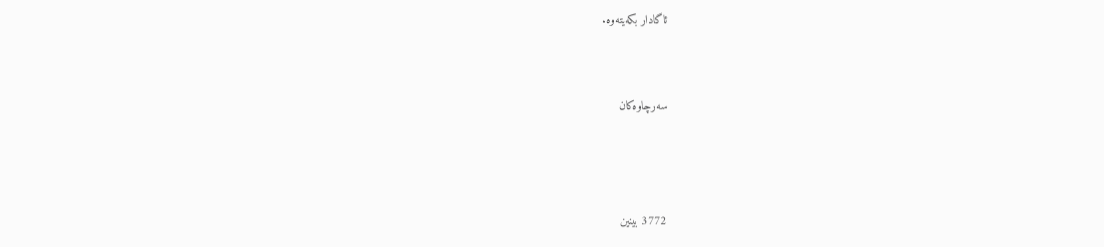ئاگادار بکەیتەوە.


سەرچاوەکان



3772 بینین